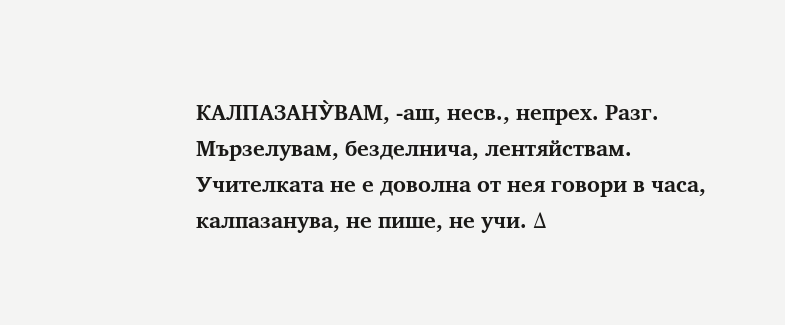КАЛПАЗАНУ̀ВАМ, -аш, несв., непрех. Разг. Мързелувам, безделнича, лентяйствам. Учителката не е доволна от нея говори в часа, калпазанува, не пише, не учи. Δ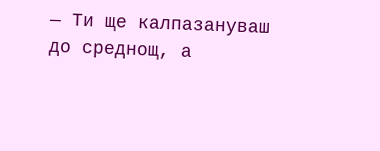— Ти ще калпазануваш до среднощ, а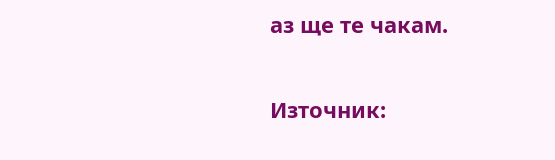аз ще те чакам.


Източник: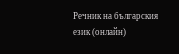Речник на българския език (онлайн)